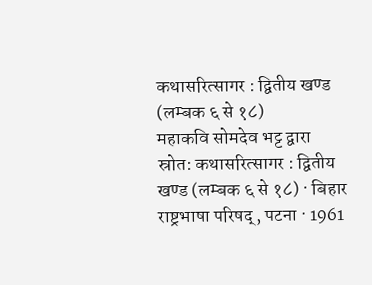कथासरित्सागर : द्वितीय खण्ड (लम्बक ६ से १८)
महाकवि सोमदेव भट्ट द्वारा
स्रोत: कथासरित्सागर : द्वितीय खण्ड (लम्बक ६ से १८) · बिहार राष्ट्रभाषा परिषद्, पटना · 1961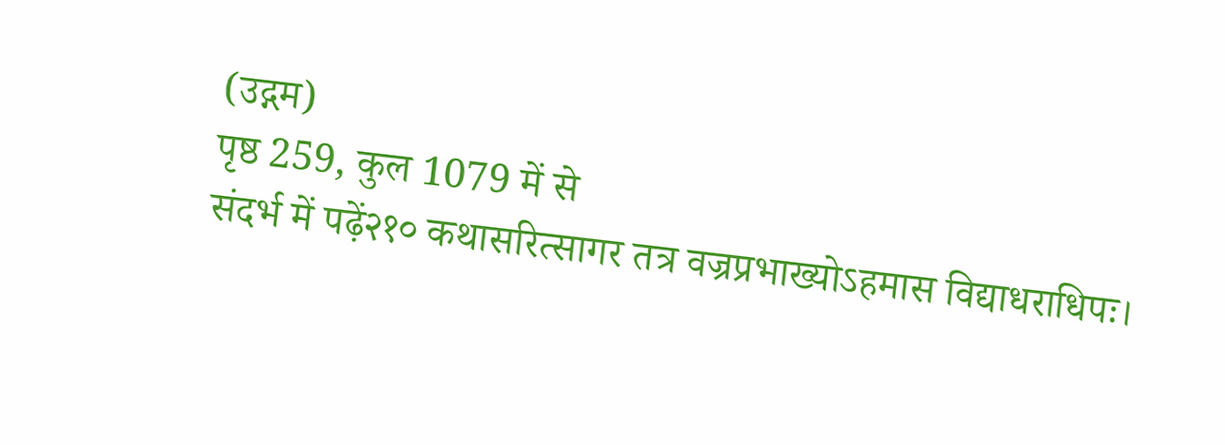(उद्गम)
पृष्ठ 259, कुल 1079 में से
संदर्भ में पढ़ें२१० कथासरित्सागर तत्र वज्रप्रभाख्योऽहमास विद्याधराधिपः।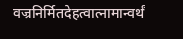वज्रनिर्मितदेहत्वात्नामान्वर्थं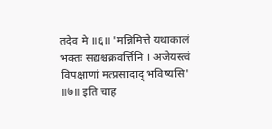तदेव मे ॥६॥ 'मन्निमित्ते यथाकालं भक्तः सद्यश्चक्रवर्त्तिनि । अजेयस्त्वं विपक्षाणां मत्प्रसादाद् भविष्यसि' ॥७॥ इति चाह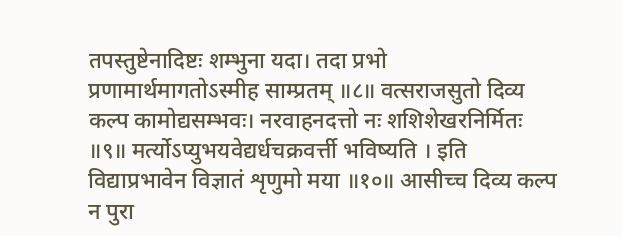तपस्तुष्टेनादिष्टः शम्भुना यदा। तदा प्रभो प्रणामार्थमागतोऽस्मीह साम्प्रतम् ॥८॥ वत्सराजसुतो दिव्य कल्प कामोद्यसम्भवः। नरवाहनदत्तो नः शशिशेखरनिर्मितः ॥९॥ मर्त्योऽप्युभयवेद्यर्धचक्रवर्त्ती भविष्यति । इति विद्याप्रभावेन विज्ञातं शृणुमो मया ॥१०॥ आसीच्च दिव्य कल्प न पुरा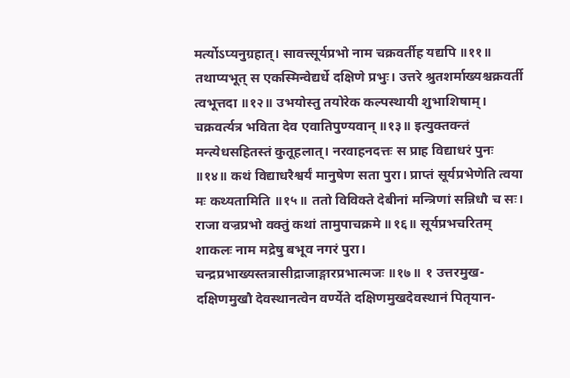मर्त्योऽप्यनुग्रहात्। सावत्त्सूर्यप्रभो नाम चक्रवर्तीह यद्यपि ॥११॥ तथाप्यभूत् स एकस्मिन्वेद्यर्धे दक्षिणे प्रभुः। उत्तरे श्रुतशर्माख्यश्चक्रवर्ती त्वभूत्तदा ॥१२॥ उभयोस्तु तयोरेक कल्पस्थायी शुभाशिषाम्। चक्रवर्त्यत्र भविता देव एवातिपुण्यवान् ॥१३॥ इत्युक्तवन्तं मन्त्येधसहितस्तं कुतूहलात्। नरवाहनदत्तः स प्राह विद्याधरं पुनः ॥१४॥ कथं विद्याधरैश्वर्यं मानुषेण सता पुरा। प्राप्तं सूर्यप्रभेणेति त्वया मः कथ्यतामिति ॥१५॥ ततो विविक्ते देबीनां मन्त्रिणां सन्निधौ च सः। राजा वज्रप्रभो वक्तुं कथां तामुपाचक्रमे ॥१६॥ सूर्यप्रभचरितम् शाकलः नाम मद्रेषु बभूव नगरं पुरा। चन्द्रप्रभाख्यस्तत्रासीद्राजाङ्गारप्रभात्मजः ॥१७॥ १ उत्तरमुख-दक्षिणमुखौ देवस्थानत्वेन वर्ण्येते दक्षिणमुखदेवस्थानं पितृयान-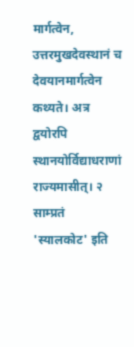मार्गत्वेन, उत्तरमुखदेवस्थानं च देवयानमार्गत्वेन कथ्यते। अत्र द्वयोरपि स्थानयोर्विद्याधराणां राज्यमासीत्। २ साम्प्रतं 'स्यालकोट' इति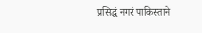प्रसिद्धं नगरं पाकिस्ताने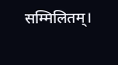सम्मिलितम्।